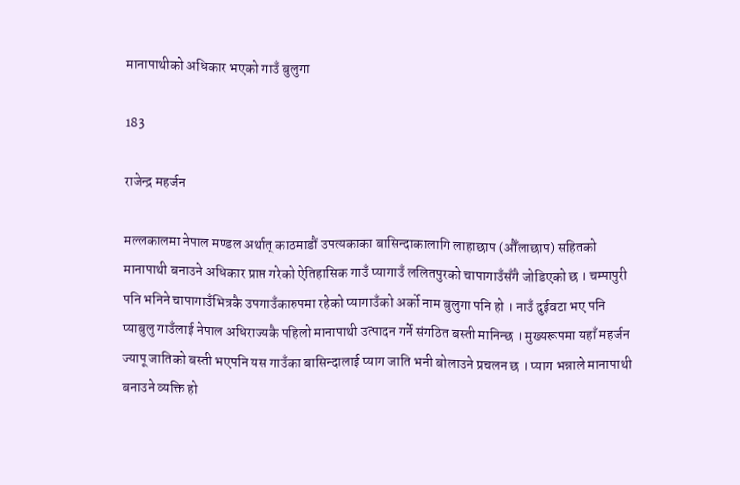मानापाथीको अधिकार भएको गाउँ बुलुगा

183

राजेन्द्र महर्जन

मल्लकालमा नेपाल मण्डल अर्थात् काठमाडौं उपत्यकाका बासिन्दाकालागि लाहाछाप (औँलाछाप) सहितको मानापाथी बनाउने अधिकार प्राप्त गरेको ऐतिहासिक गाउँ प्यागाउँ ललितपुरको चापागाउँसँगै जोडिएको छ । चम्पापुरी पनि भनिने चापागाउँभित्रकै उपगाउँकारुपमा रहेको प्यागाउँको अर्को नाम बुलुगा पनि हो । नाउँ दुईवटा भए पनि प्याबुलु गाउँलाई नेपाल अधिराज्यकै पहिलो मानापाथी उत्पादन गर्ने संगठित बस्ती मानिन्छ । मुख्यरूपमा यहाँ महर्जन ज्यापू जातिको बस्ती भएपनि यस गाउँका बासिन्दालाई प्याग जाति भनी बोलाउने प्रचलन छ । प्याग भन्नाले मानापाथी बनाउने व्यक्ति हो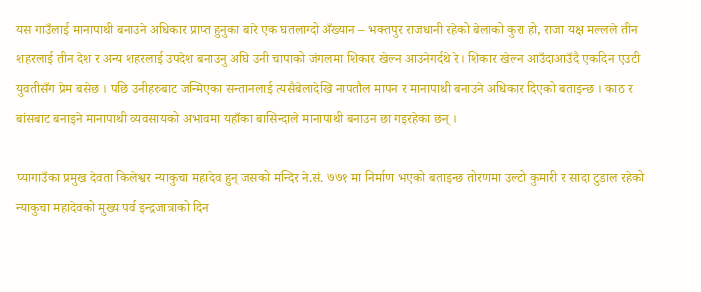यस गाउँलाई मानापाथी बनाउने अधिकार प्राप्त हुनुका बारे एक घतलाग्दो अँख्यान – भक्तपुर राजधानी रहेको बेलाको कुरा हो, राजा यक्ष मल्लले तीन शहरलाई तीन देश र अन्य शहरलाई उपदेश बनाउनु अघि उनी चापाको जंगलमा शिकार खेल्न आउनेगर्दथे रे। शिकार खेल्न आउँदाआउँदै एकदिन एउटी युवतीसँग प्रेम बसेछ । पछि उनीहरुबाट जन्मिएका सन्तानलाई त्यसैबेलादेखि नापतौल मापन र मानापाथी बनाउने अधिकार दिएको बताइन्छ । काठ र बांसबाट बनाइने मानापाथी व्यवसायको अभावमा यहाँका बासिन्दाले मानापाथी बनाउन छा गइरहेका छन् ।

प्यागाउँका प्रमुख देवता किलेश्वर न्याकुचा महादेव हुन् जसको मन्दिर ने.सं. ७७१ मा निर्माण भएको बताइन्छ तोरणमा उल्टो कुमारी र सादा टुडाल रहेको न्याकुचा महादेवको मुख्य पर्व इन्द्रजात्राको दिन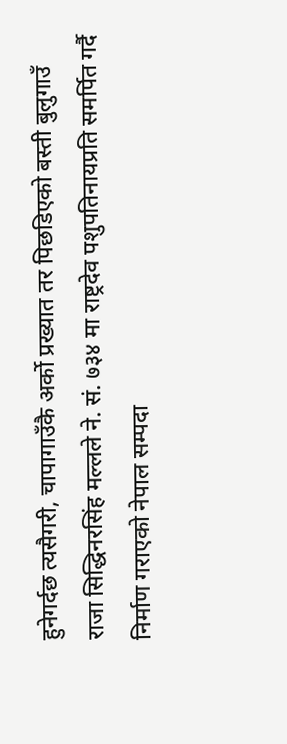हुनेगर्दछ त्यसैगरी, चापागाउँकै अर्को प्रख्यात तर पिछडिएको बस्ती बुलुगाउँ राजा सिद्धिनरसिंह मल्लले ने. सं. ७३४ मा राष्ट्रदेव पशुपतिनायप्रति समर्पित गर्दै निर्माण गराएको नेपाल सम्पदा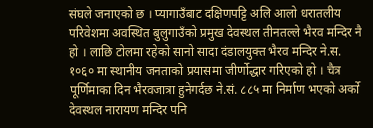संघले जनाएको छ । प्यागाउँबाट दक्षिणपट्टि अलि आलो धरातलीय परिवेशमा अवस्थित बुलुगाउँको प्रमुख देवस्थल तीनतल्ले भैरव मन्दिर नै हो । लाछि टोलमा रहेको सानो सादा दंडालयुक्त भैरव मन्दिर ने.स. १०६० मा स्थानीय जनताको प्रयासमा जीर्णोद्धार गरिएको हो । चैत्र पूर्णिमाका दिन भैरवजात्रा हुनेगर्दछ ने.सं. ८८५ मा निर्माण भएको अर्को देवस्थल नारायण मन्दिर पनि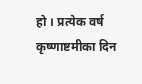हो । प्रत्येक वर्ष कृष्णाष्टमीका दिन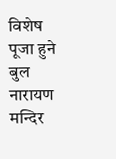विशेष पूजा हुने बुल नारायण मन्दिर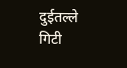दुईतल्ले गिटी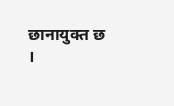छानायुक्त छ ।